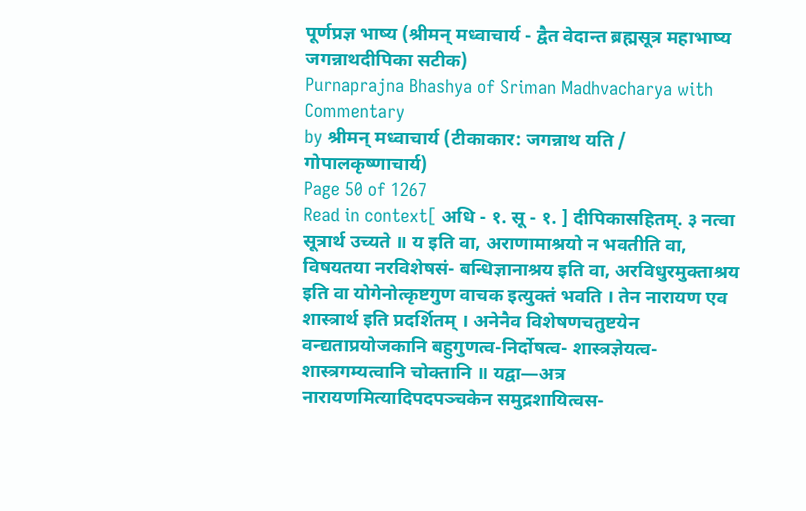पूर्णप्रज्ञ भाष्य (श्रीमन् मध्वाचार्य - द्वैत वेदान्त ब्रह्मसूत्र महाभाष्य जगन्नाथदीपिका सटीक)
Purnaprajna Bhashya of Sriman Madhvacharya with Commentary
by श्रीमन् मध्वाचार्य (टीकाकार: जगन्नाथ यति / गोपालकृष्णाचार्य)
Page 50 of 1267
Read in context[ अधि - १. सू - १. ] दीपिकासहितम्. ३ नत्वा सूत्रार्थ उच्यते ॥ य इति वा, अराणामाश्रयो न भवतीति वा, विषयतया नरविशेषसं- बन्धिज्ञानाश्रय इति वा, अरविधुरमुक्ताश्रय इति वा योगेनोत्कृष्टगुण वाचक इत्युक्तं भवति । तेन नारायण एव शास्त्रार्थ इति प्रदर्शितम् । अनेनैव विशेषणचतुष्टयेन वन्द्यताप्रयोजकानि बहुगुणत्व-निर्दोषत्व- शास्त्रज्ञेयत्व-शास्त्रगम्यत्वानि चोक्तानि ॥ यद्वा—अत्र नारायणमित्यादिपदपञ्चकेन समुद्रशायित्वस-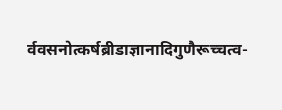र्ववसनोत्कर्षब्रीडाज्ञानादिगुणैरूच्चत्व-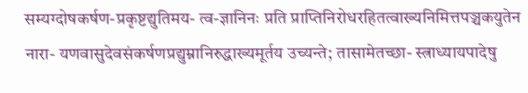सम्यग्दोषकर्षण-प्रकृष्टद्युतिमय- त्व-ज्ञानिनः प्रति प्राप्तिनिरोधरहितत्वाख्यनिमित्तपञ्चकयुतेन नारा- यणवासुदेवसंकर्षणप्रद्युम्नानिरुद्धाख्यमूर्तय उच्यन्ते; तासामेतच्छा- स्त्राध्यायपादेषु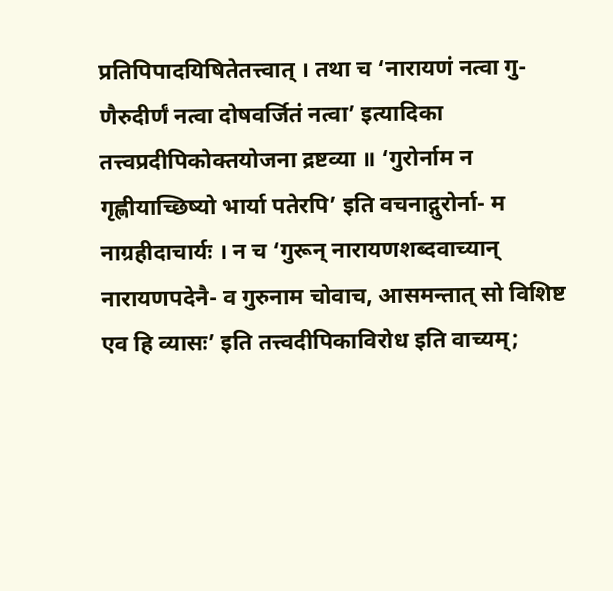प्रतिपिपादयिषितेतत्त्वात् । तथा च ‘नारायणं नत्वा गु- णैरुदीर्णं नत्वा दोषवर्जितं नत्वा’ इत्यादिका तत्त्वप्रदीपिकोक्तयोजना द्रष्टव्या ॥ ‘गुरोर्नाम न गृह्णीयाच्छिष्यो भार्या पतेरपि’ इति वचनाद्गुरोर्ना- म नाग्रहीदाचार्यः । न च ‘गुरून् नारायणशब्दवाच्यान् नारायणपदेनै- व गुरुनाम चोवाच, आसमन्तात् सो विशिष्ट एव हि व्यासः’ इति तत्त्वदीपिकाविरोध इति वाच्यम्;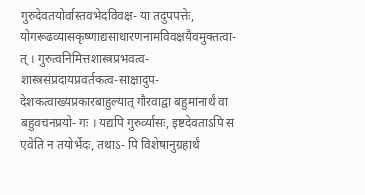गुरुदेवतयोर्वास्तवभेदविवक्ष- या तदुपपत्तेः, योगरूढव्यासकृष्णाद्यसाधारणनामविवक्षयैवमुक्तत्वा- त् । गुरुत्वनिमित्तशास्त्रप्रभवत्व-शास्त्रसंप्रदायप्रवर्तकत्व-साक्षादुप- देशकत्वाख्यप्रकारबाहुल्यात् गौरवाद्वा बहुमानार्थं वा बहुवचनप्रयो- गः । यद्यपि गुरुर्व्यासः, इष्टदेवताऽपि स एवेति न तयोर्भेदः, तथाऽ- पि विशेषानुग्रहार्थं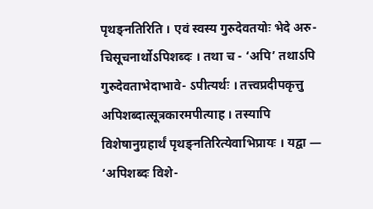पृथङ्नतिरिति । एवं स्वस्य गुरुदेवतयोः भेदे अरु- चिसूचनार्थोऽपिशब्दः । तथा च - ‘अपि’ तथाऽपि गुरुदेवताभेदाभावे- ऽपीत्यर्थः । तत्त्वप्रदीपकृत्तु अपिशब्दात्सूत्रकारमपीत्याह । तस्यापि विशेषानुग्रहार्थं पृथङ्नतिरित्येवाभिप्रायः । यद्वा — ‘अपिशब्दः विशे-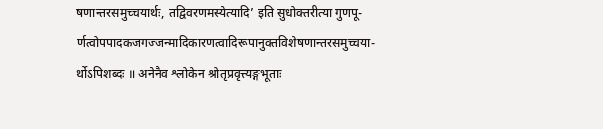षणान्तरसमुच्चयार्थः, तद्विवरणमस्येत्यादि’ इति सुधोक्तरीत्या गुणपू- र्णत्वोपपादकजगज्जन्मादिकारणत्वादिरूपानुक्तविशेषणान्तरसमुच्चया- र्थोऽपिशब्दः ॥ अनेनैव श्लोकेन श्रोतृप्रवृत्त्यङ्गभूताः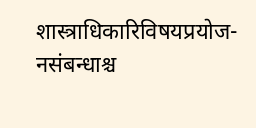शास्त्राधिकारिविषयप्रयोज- नसंबन्धाश्च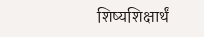शिष्यशिक्षार्थं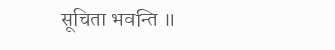सूचिता भवन्ति ॥